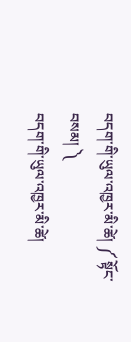བདག་གི་ཡུལ་འཁྱར་མི་ཚེ། ༼ སྟོང་བསམ། ༽
བདག་གི་ཡུལ་འཁྱར་མི་ཚེ།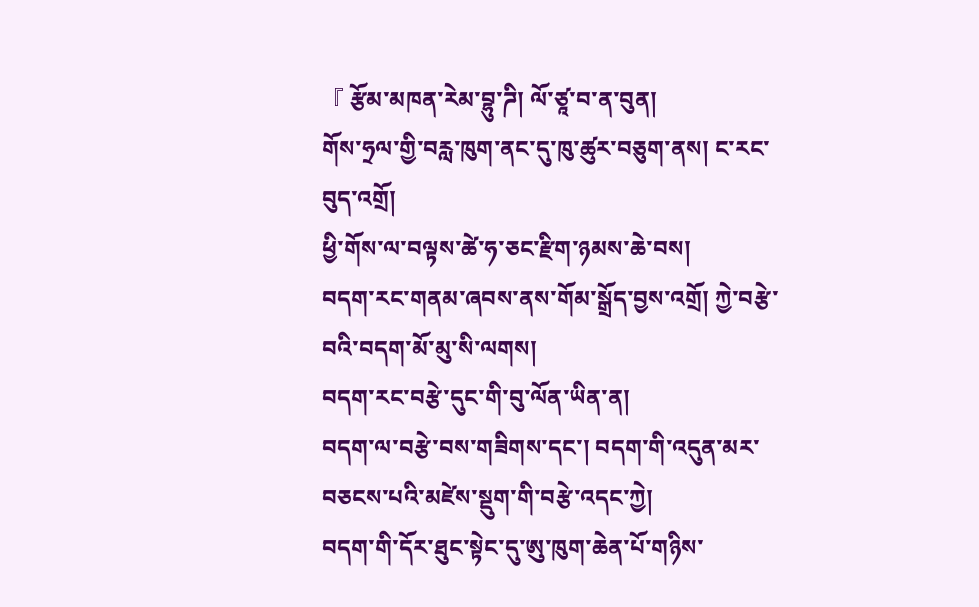『 རྩོམ་མཁན་རེམ་བྷུ་ཌི། ལོ་ཙཱ་བ་ན་བུན།
གོས་ཧྲལ་གྱི་བརླ་ཁུག་ནང་དུ་ཁུ་ཚུར་བཅུག་ནས། ང་རང་བུད་འགྲོ།
ཕྱི་གོས་ལ་བལྟས་ཚེ་ཧ་ཅང་རྫིག་ཉམས་ཆེ་བས།
བདག་རང་གནམ་ཞབས་ནས་གོམ་སྒྲོད་བྱས་འགྲོ། ཀྱེ་བརྩེ་བའི་བདག་མོ་མུ་སི་ལགས།
བདག་རང་བརྩེ་དུང་གི་བུ་ལོན་ཡིན་ན།
བདག་ལ་བརྩེ་བས་གཟིགས་དང་། བདག་གི་འདུན་མར་བཅངས་པའི་མཛེས་སྡུག་གི་བརྩེ་འདང་ཀྱེ།
བདག་གི་དོར་ཐུང་སྟེང་དུ་ཨུ་ཁུག་ཆེན་པོ་གཉིས་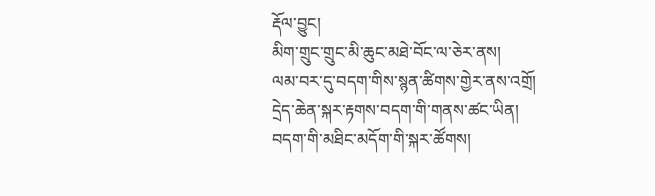རྡོལ་བྱུང།
མིག་གྲུང་གྲུང་མི་ཆུང་མཐེ་བོང་ལ་ཅེར་ནས།
ལམ་བར་དུ་བདག་གིས་སྙན་ཚིགས་གྱེར་ནས་འགྲོ།
དྲེད་ཆེན་སྐར་རྟགས་བདག་གི་གནས་ཚང་ཡིན།
བདག་གི་མཐིང་མདོག་གི་སྐར་ཚོགས།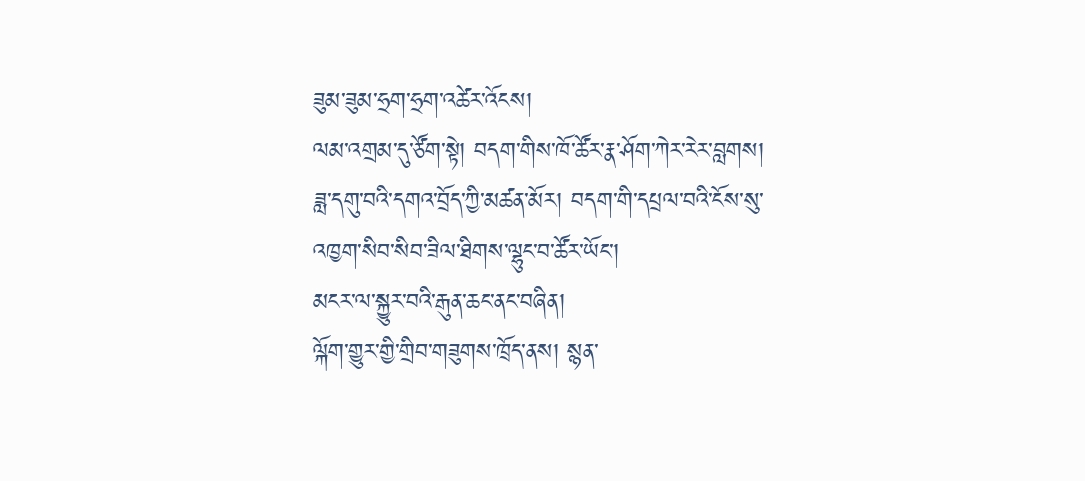ཟུམ་ཟུམ་ཧྲག་ཧྲག་འཚེར་འོངས།
ལམ་འགྲམ་དུ་ཙོག་སྟེ། བདག་གིས་ཁོ་ཚོར་རྣ་ཤོག་ཀེར་རེར་བླགས།
ཟླ་དགུ་བའི་དགའ་བྲོད་ཀྱི་མཚན་མོར། བདག་གི་དཔྲལ་བའི་ངོས་སུ་འཁྱག་སིབ་སིབ་ཟིལ་ཐིགས་ལྷུང་བ་ཚོར་ཡོང་།
མངར་ལ་སྐྱུར་བའི་རྒུན་ཆང་ནང་བཞིན།
ལྐོག་གྱུར་གྱི་གྲིབ་གཟུགས་ཁྲོད་ནས། སྙན་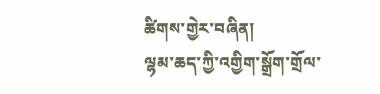ཚིགས་གྱེར་བཞིན།
ལྷམ་ཆད་ཀྱི་འགྱིག་སྒྲོག་གྲོལ་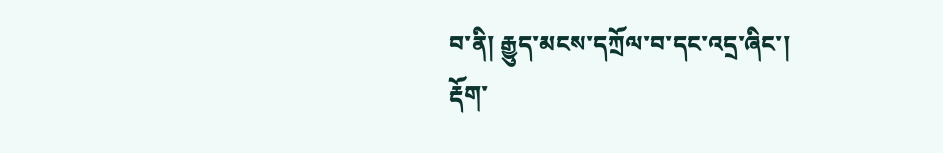བ་ནི། རྒྱུད་མངས་དཀྲོལ་བ་དང་འདྲ་ཞིང་།
རྡོག་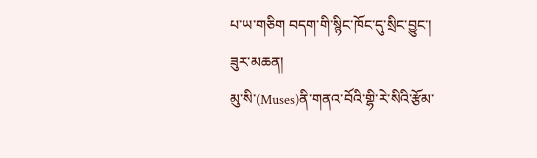པ་ཡ་གཅིག བདག་གི་སྙིང་ཁོང་དུ་སྲིང་བྱུང་།
ཟུར་མཆན།
མུ་སི་(Muses)ནི་གནའ་བོའི་གྷི་རེ་སིའི་རྩོམ་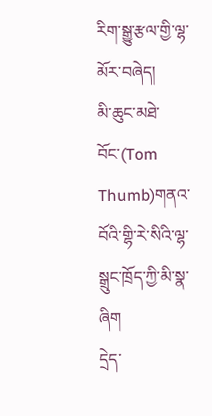རིག་སྒྱུ་རྩལ་གྱི་ལྷ་མོར་བཞེད།
མི་ཆུང་མཐེ་བོང་(Tom Thumb)གནའ་བོའི་གྷི་རེ་སིའི་ལྷ་སྒྲུང་ཁྲོད་ཀྱི་མི་སྣ་ཞིག
དྲེད་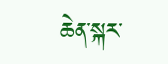ཆེན་སྐར་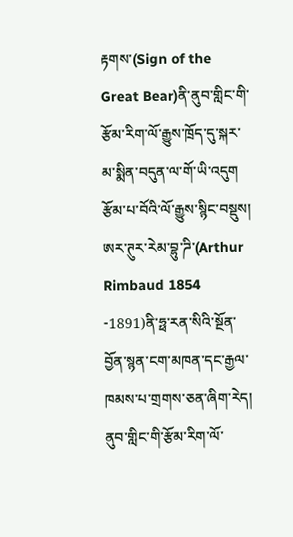རྟགས་(Sign of the Great Bear)ནི་ནུབ་གླིང་གི་རྩོམ་རིག་ལོ་རྒྱུས་ཁྲོད་དུ་སྐར་མ་སྨིན་བདུན་ལ་གོ་ཡི་འདུག
རྩོམ་པ་བོའི་ལོ་རྒྱུས་སྙིང་བསྡུས།
ཨར་ཊུར་རེམ་བྷུ་ཌི་(Arthur Rimbaud 1854 -1891)ནི་ཧྥ་རན་སིའི་སྔོན་བྱོན་སྙན་ངག་མཁན་དང་རྒྱལ་ཁམས་པ་གྲགས་ཅན་ཞིག་རེད། ནུབ་གླིང་གི་རྩོམ་རིག་ལོ་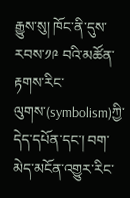རྒྱུས་སུ། ཁོང་ནི་དུས་རབས་༡༩ བའི་མཚོན་རྟགས་རིང་ལུགས་(symbolism)ཀྱི་དེད་དཔོན་དང་། བག་མེད་མངོན་འགྱུར་རིང་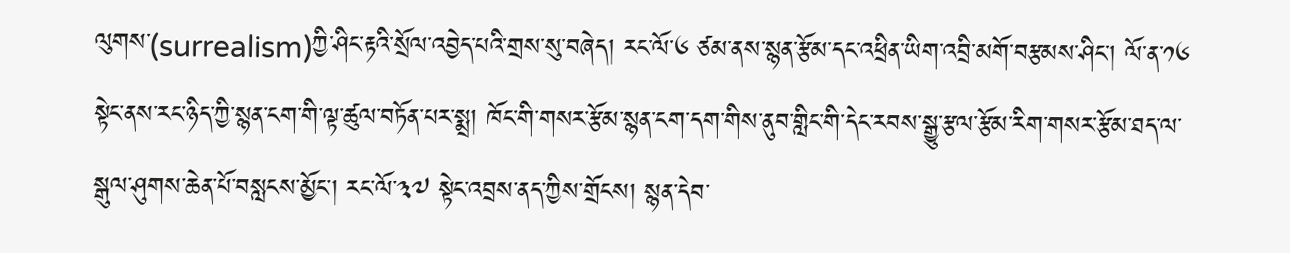ལུགས་(surrealism)ཀྱི་ཤིང་རྟའི་སྲོལ་འབྱེད་པའི་གྲས་སུ་བཞེད། རང་ལོ་༦ ཙམ་ནས་སྙན་རྩོམ་དང་འཕྲིན་ཡིག་འབྲི་མགོ་བརྩམས་ཤིང་། ལོ་ན་༡༦ སྟེང་ནས་རང་ཉིད་ཀྱི་སྙན་ངག་གི་ལྟ་ཚུལ་བཏོན་པར་སྨྲ། ཁོང་གི་གསར་རྩོམ་སྙན་ངག་དག་གིས་ནུབ་གླིང་གི་དེང་རབས་སྒྱུ་རྩལ་རྩོམ་རིག་གསར་རྩོམ་ཐད་ལ་སྒུལ་ཤུགས་ཆེན་པོ་བསླངས་མྱོང་། རང་ལོ་༣༧ སྟེང་འབྲས་ནད་ཀྱིས་གྲོངས། སྙན་དེབ་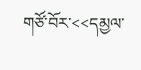གཙོ་བོར་<<དམྱལ་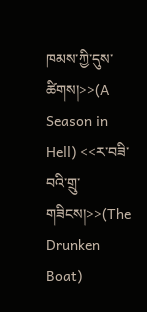ཁམས་ཀྱི་དུས་ཚིགས།>>(A Season in Hell) <<ར་བཟི་བའི་གྲུ་གཟིངས།>>(The Drunken Boat)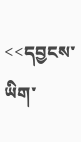<<དབྱངས་ཡིག་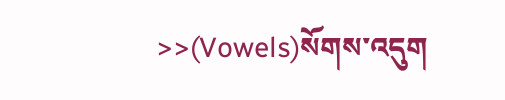>>(Vowels)སོགས་འདུག